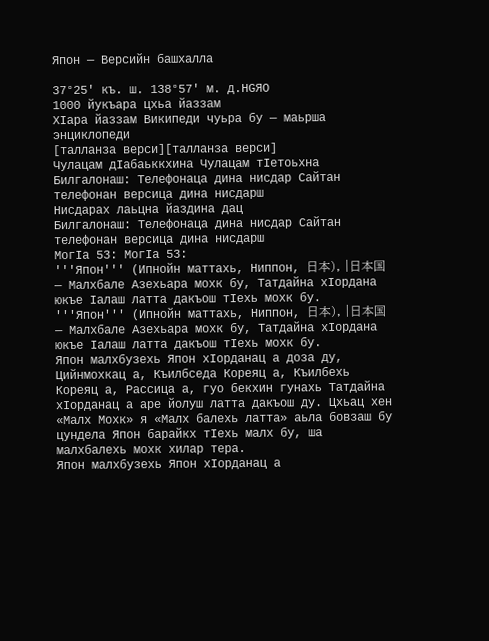Япон — Версийн башхалла

37°25′ къ. ш. 138°57′ м. д.HGЯO
1000 йукъара цхьа йаззам
ХӀара йаззам Википеди чуьра бу — маьрша энциклопеди
[талланза верси][талланза верси]
Чулацам дӀабаьккхина Чулацам тӀетоьхна
Билгалонаш: Телефонаца дина нисдар Сайтан телефонан версица дина нисдарш
Нисдарах лаьцна йаздина дац
Билгалонаш: Телефонаца дина нисдар Сайтан телефонан версица дина нисдарш
МогӀа 53: МогӀа 53:
'''Япон''' (Ипнойн маттахь, Ниппон, 日本), |日本国 — Малхбале Азехьара мохк бу, Татдайна хӀордана юкъе Ӏалаш латта дакъош тӀехь мохк бу.
'''Япон''' (Ипнойн маттахь, Ниппон, 日本), |日本国 — Малхбале Азехьара мохк бу, Татдайна хӀордана юкъе Ӏалаш латта дакъош тӀехь мохк бу.
Япон малхбузехь Япон хӀорданац а доза ду, Цийнмохкац а, Къилбседа Кореяц а, Къилбехь Кореяц а, Рассица а, гуо бекхин гунахь Татдайна хӀорданац а аре йолуш латта дакъош ду. Цхьац хен «Малх Мохк» я «Малх балехь латта» аьла бовзаш бу цундела Япон барайкх тӀехь малх бу, ша малхбалехь мохк хилар тера.
Япон малхбузехь Япон хӀорданац а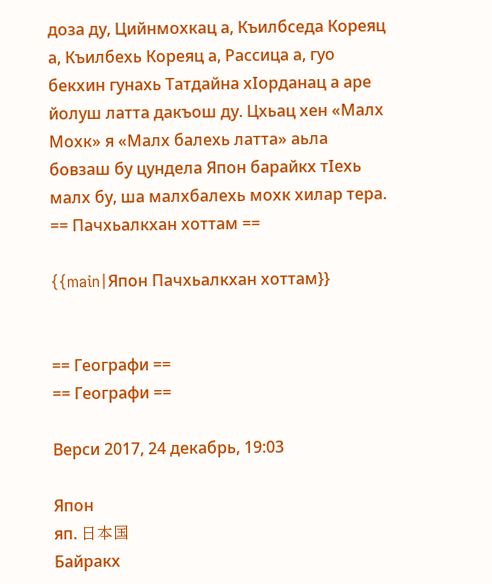доза ду, Цийнмохкац а, Къилбседа Кореяц а, Къилбехь Кореяц а, Рассица а, гуо бекхин гунахь Татдайна хӀорданац а аре йолуш латта дакъош ду. Цхьац хен «Малх Мохк» я «Малх балехь латта» аьла бовзаш бу цундела Япон барайкх тӀехь малх бу, ша малхбалехь мохк хилар тера.
== Пачхьалкхан хоттам ==

{{main|Япон Пачхьалкхан хоттам}}


== Географи ==
== Географи ==

Верси 2017, 24 декабрь, 19:03

Япон
яп. 日本国
Байракх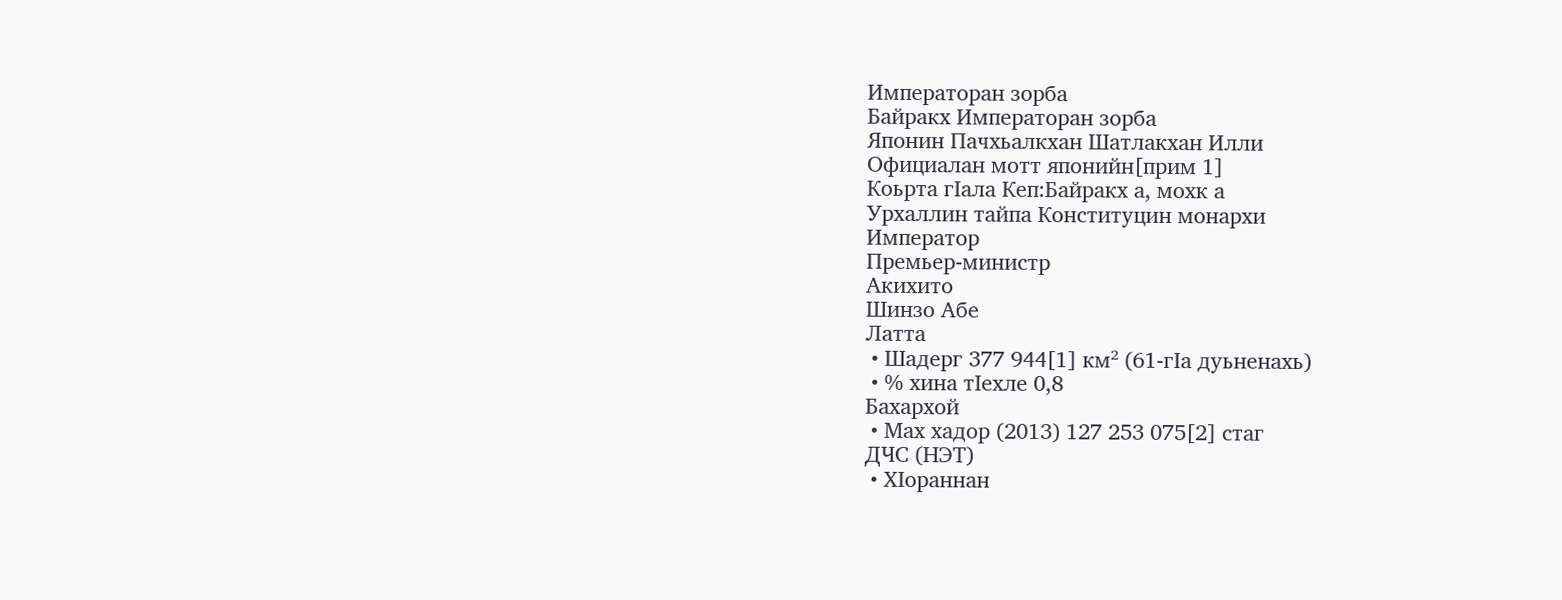Императоран зорба
Байракх Императоран зорба
Японин Пачхьалкхан Шатлакхан Илли
Официалан мотт японийн[прим 1]
Коьрта гӀала Кеп:Байракх а, мохк а
Урхаллин тайпа Конституцин монархи
Император
Премьер-министр
Акихито
Шинзо Абе
Латта
 • Шадерг 377 944[1] км² (61-гӀа дуьненахь)
 • % хина тӀехле 0,8
Бахархой
 • Мах хадор (2013) 127 253 075[2] стаг
ДЧС (НЭТ)
 • ХӀораннан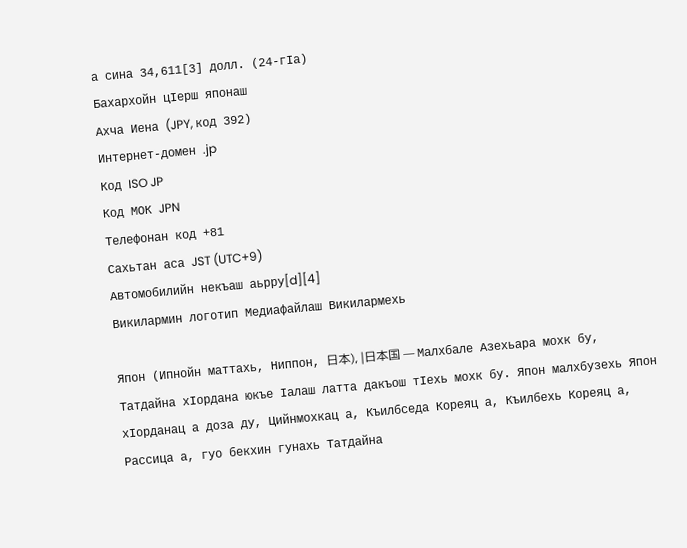а сина 34,611[3] долл. (24-гӀа)
Бахархойн цӀерш японаш
Ахча Иена (JPY, код 392)
Интернет-домен .jp
Код ISO JP
Код МОК JPN
Телефонан код +81
Сахьтан аса JST (UTC+9)
Автомобилийн некъаш аьрру[d][4]
Викилармин логотип Медиафайлаш Викилармехь

Япон (Ипнойн маттахь, Ниппон, 日本), |日本国 — Малхбале Азехьара мохк бу, Татдайна хӀордана юкъе Ӏалаш латта дакъош тӀехь мохк бу. Япон малхбузехь Япон хӀорданац а доза ду, Цийнмохкац а, Къилбседа Кореяц а, Къилбехь Кореяц а, Рассица а, гуо бекхин гунахь Татдайна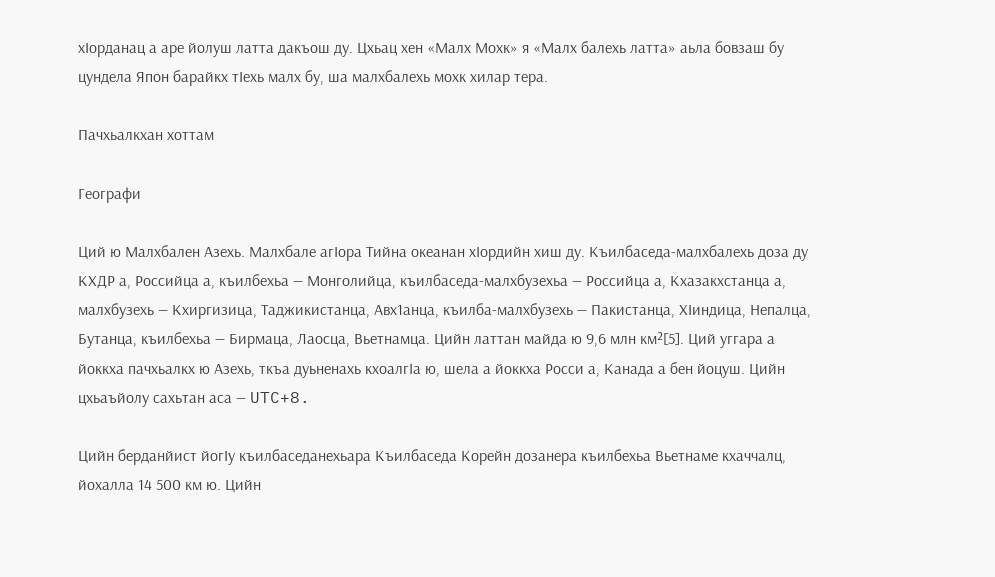хӀорданац а аре йолуш латта дакъош ду. Цхьац хен «Малх Мохк» я «Малх балехь латта» аьла бовзаш бу цундела Япон барайкх тӀехь малх бу, ша малхбалехь мохк хилар тера.

Пачхьалкхан хоттам

Географи

Ций ю Малхбален Азехь. Малхбале агӀора Тийна океанан хӀордийн хиш ду. Къилбаседа-малхбалехь доза ду КХДР а, Российца а, къилбехьа — Монголийца, къилбаседа-малхбузехьа — Российца а, Кхазакхстанца а, малхбузехь — Кхиргизица, Таджикистанца, Авх1анца, къилба-малхбузехь — Пакистанца, ХӀиндица, Непалца, Бутанца, къилбехьа — Бирмаца, Лаосца, Вьетнамца. Цийн латтан майда ю 9,6 млн км²[5]. Ций уггара а йоккха пачхьалкх ю Азехь, ткъа дуьненахь кхоалгӀа ю, шела а йоккха Росси а, Канада а бен йоцуш. Цийн цхьаъйолу сахьтан аса — UTC+8.

Цийн берданйист йогӀу къилбаседанехьара Къилбаседа Корейн дозанера къилбехьа Вьетнаме кхаччалц, йохалла 14 500 км ю. Цийн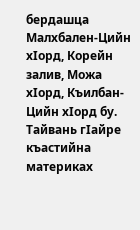бердашца Малхбален-Цийн хӀорд, Корейн залив, Можа хӀорд, Къилбан-Цийн хӀорд бу. Тайвань гӀайре къастийна материках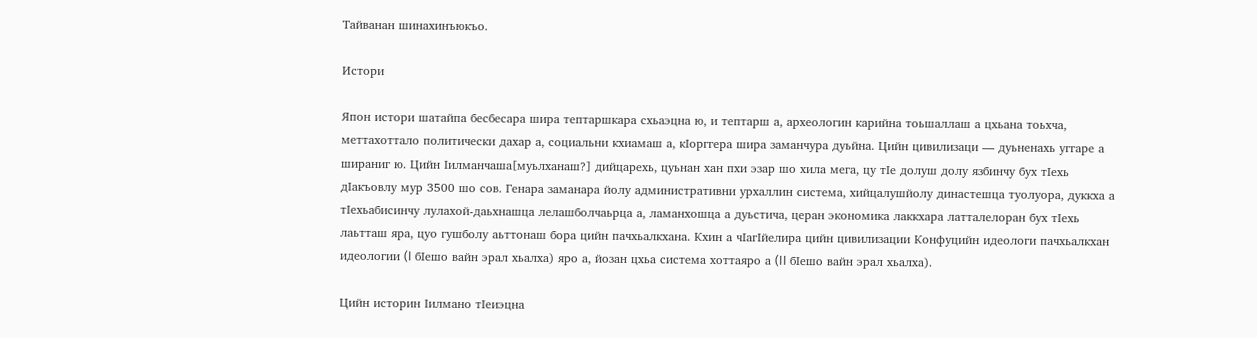Тайванан шинахинъюкъо.

Истори

Япон истори шатайпа бесбесара шира тептаршкара схьаэцна ю, и тептарш а, археологин карийна тоьшаллаш а цхьана тоьхча, меттахоттало политически дахар а, социальни кхиамаш а, кӀорггера шира заманчура дуьйна. Цийн цивилизаци — дуьненахь уггаре а шираниг ю. Цийн Ӏилманчаша[муьлханаш?] дийцарехь, цуьнан хан пхи эзар шо хила мега, цу тӀе долуш долу язбинчу бух тӀехь дӀакъовлу мур 3500 шо сов. Генара заманара йолу административни урхаллин система, хийцалушйолу династешца туолуора, дуккха а тӀехьабисинчу лулахой-даьхнашца лелашболчаьрца а, ламанхошца а дуьстича, церан экономика лаккхара латталелоран бух тӀехь лаьтташ яра, цуо гушболу аьттонаш бора цийн пачхьалкхана. Кхин а чӀагӀйелира цийн цивилизации Конфуцийн идеологи пачхьалкхан идеологии (I бӀешо вайн эрал хьалха) яро а, йозан цхьа система хоттаяро а (II бӀешо вайн эрал хьалха).

Цийн историн Ӏилмано тӀеиэцна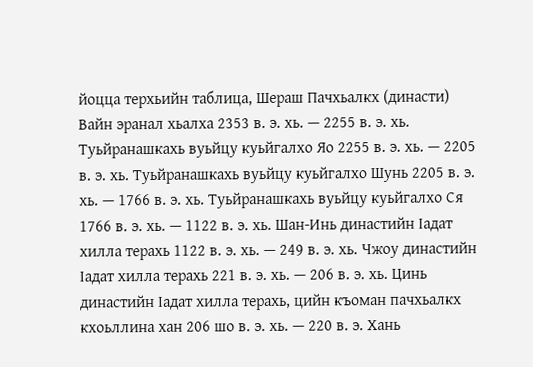йоцца терхьийн таблица, Шераш Пачхьалкх (династи) Вайн эранал хьалха 2353 в. э. хь. — 2255 в. э. хь. Туьйранашкахь вуьйцу куьйгалхо Яо 2255 в. э. хь. — 2205 в. э. хь. Туьйранашкахь вуьйцу куьйгалхо Шунь 2205 в. э. хь. — 1766 в. э. хь. Туьйранашкахь вуьйцу куьйгалхо Ся 1766 в. э. хь. — 1122 в. э. хь. Шан-Инь династийн Ӏадат хилла терахь 1122 в. э. хь. — 249 в. э. хь. Чжоу династийн Ӏадат хилла терахь 221 в. э. хь. — 206 в. э. хь. Цинь династийн Ӏадат хилла терахь, цийн къоман пачхьалкх кхоьллина хан 206 шо в. э. хь. — 220 в. э. Хань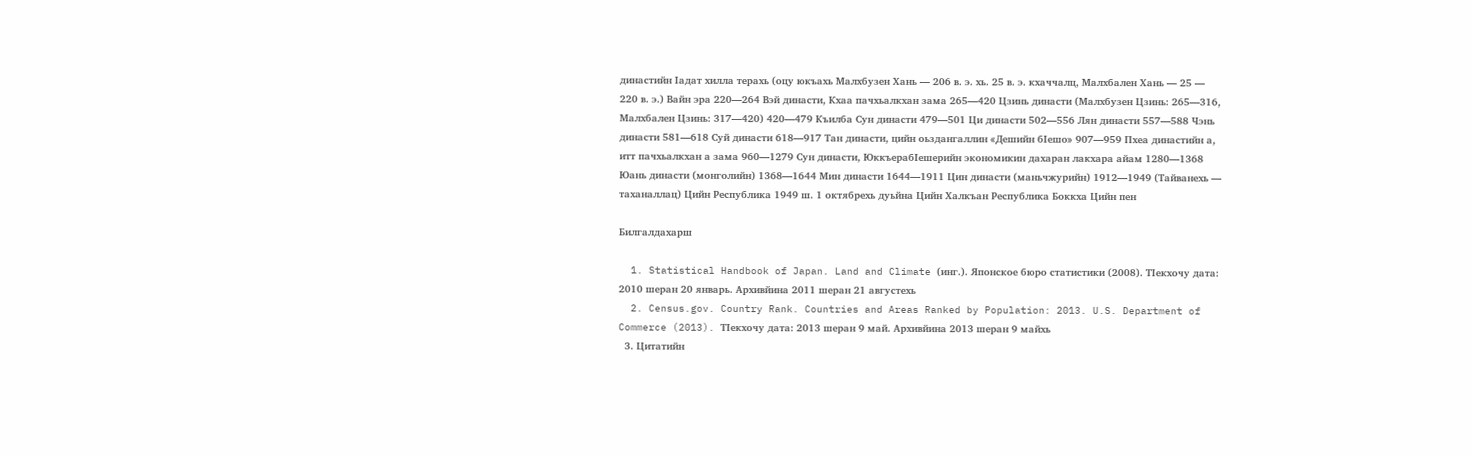династийн Ӏадат хилла терахь (оцу юкъахь Малхбузен Хань — 206 в. э. хь. 25 в. э. кхаччалц, Малхбален Хань — 25 — 220 в. э.) Вайн эра 220—264 Вэй династи, Кхаа пачхьалкхан зама 265—420 Цзинь династи (Малхбузен Цзинь: 265—316, Малхбален Цзинь: 317—420) 420—479 Къилба Сун династи 479—501 Ци династи 502—556 Лян династи 557—588 Чэнь династи 581—618 Суй династи 618—917 Тан династи, цийн оьздангаллин «Дешийн бӀешо» 907—959 Пхеа династийн а, итт пачхьалкхан а зама 960—1279 Сун династи, ЮккъерабӀешерийн экономикин дахаран лакхара айам 1280—1368 Юань династи (монголийн) 1368—1644 Мин династи 1644—1911 Цин династи (маньчжурийн) 1912—1949 (Тайванехь — таханаллац) Цийн Республика 1949 ш. 1 октябрехь дуьйна Цийн Халкъан Республика Боккха Цийн пен

Билгалдахарш

  1. Statistical Handbook of Japan. Land and Climate (инг.). Японское бюро статистики (2008). ТӀекхочу дата: 2010 шеран 20 январь. Архивйина 2011 шеран 21 августехь
  2. Census.gov. Country Rank. Countries and Areas Ranked by Population: 2013. U.S. Department of Commerce (2013). ТӀекхочу дата: 2013 шеран 9 май. Архивйина 2013 шеран 9 майхь
  3. Цитатийн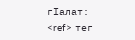гӀалат: <ref> тег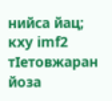нийса йац; кху imf2 тIетовжаран йоза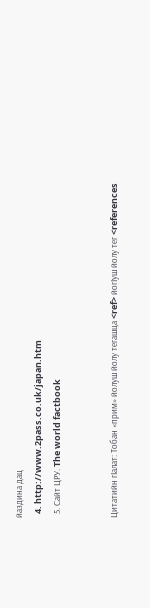йаздина дац
  4. http://www.2pass.co.uk/japan.htm
  5. Сайт ЦРУ. The world factbook


Цитатийн гӀалат: Тобан «прим» йолуш йолу тегашца <ref> йогӀуш йолу тег <references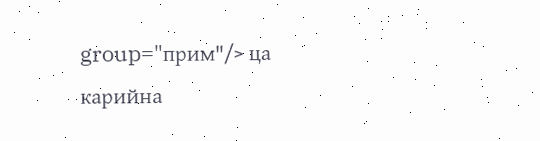group="прим"/> ца карийна